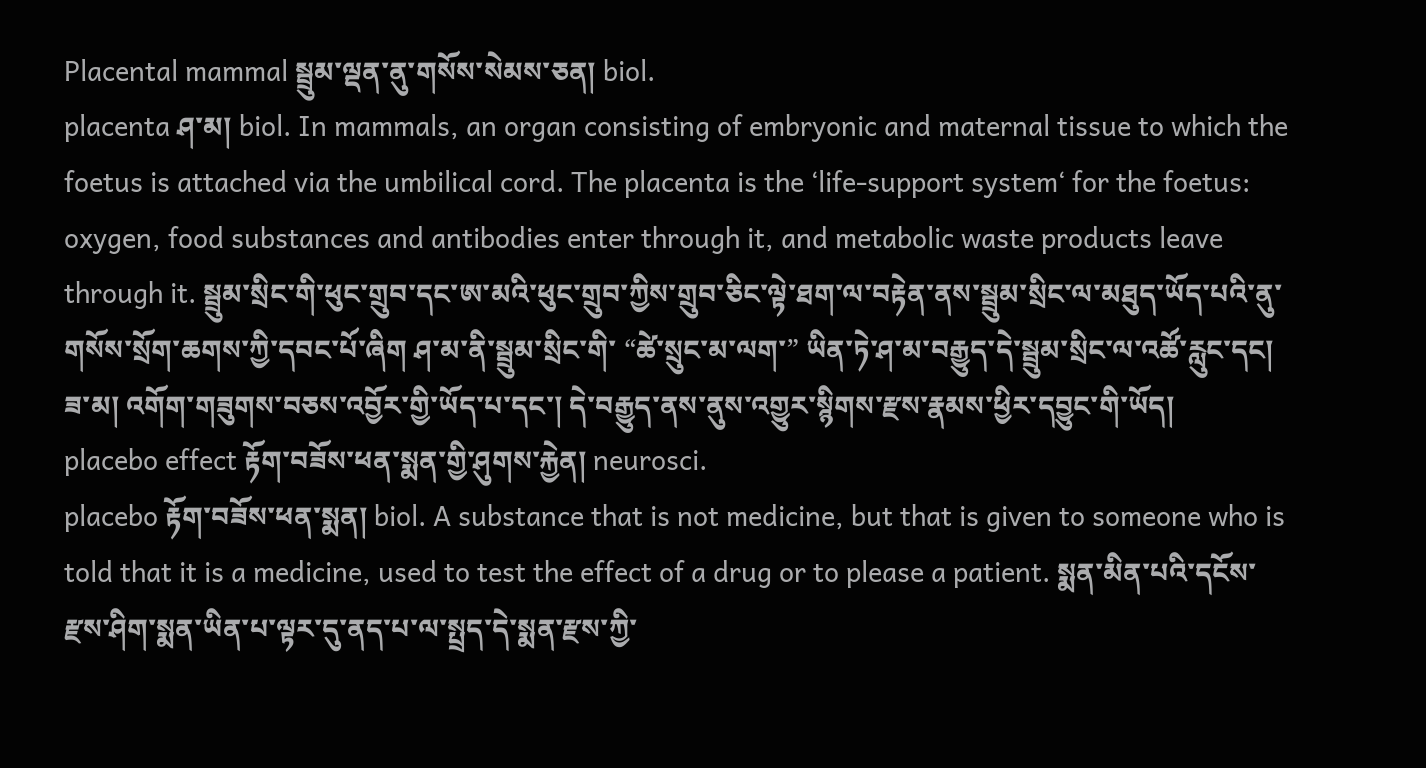Placental mammal སྦྲུམ་ལྡན་ནུ་གསོས་སེམས་ཅན། biol.
placenta ཤ་མ། biol. In mammals, an organ consisting of embryonic and maternal tissue to which the foetus is attached via the umbilical cord. The placenta is the ‘life-support system‘ for the foetus: oxygen, food substances and antibodies enter through it, and metabolic waste products leave through it. སྦྲུམ་སྲིང་གི་ཕུང་གྲུབ་དང་ཨ་མའི་ཕུང་གྲུབ་ཀྱིས་གྲུབ་ཅིང་ལྟེ་ཐག་ལ་བརྟེན་ནས་སྦྲུམ་སྲིང་ལ་མཐུད་ཡོད་པའི་ནུ་གསོས་སྲོག་ཆགས་ཀྱི་དབང་པོ་ཞིག ཤ་མ་ནི་སྦྲུམ་སྲིང་གི་ “ཚེ་སྲུང་མ་ལག་” ཡིན་ཏེ་ཤ་མ་བརྒྱུད་དེ་སྦྲུམ་སྲིང་ལ་འཚོ་རླུང་དང། ཟ་མ། འགོག་གཟུགས་བཅས་འབྱོར་གྱི་ཡོད་པ་དང་། དེ་བརྒྱུད་ནས་ནུས་འགྱུར་སྙིགས་རྫས་རྣམས་ཕྱིར་དབྱུང་གི་ཡོད།
placebo effect རྟོག་བཟོས་ཕན་སྨན་གྱི་ཤུགས་རྐྱེན། neurosci.
placebo རྟོག་བཟོས་ཕན་སྨན། biol. A substance that is not medicine, but that is given to someone who is told that it is a medicine, used to test the effect of a drug or to please a patient. སྨན་མིན་པའི་དངོས་རྫས་ཤིག་སྨན་ཡིན་པ་ལྟར་དུ་ནད་པ་ལ་སྤྲད་དེ་སྨན་རྫས་ཀྱི་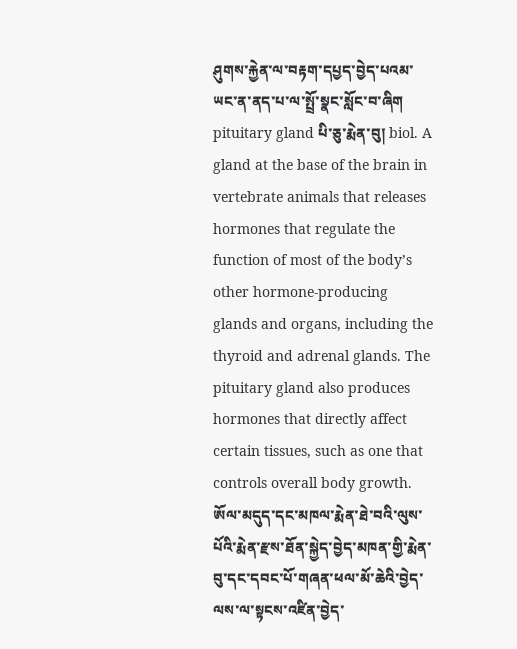ཤུགས་རྐྱེན་ལ་བརྟག་དཔྱད་བྱེད་པའམ་ཡང་ན་ནད་པ་ལ་སྤྲོ་སྣང་སློང་བ་ཞིག
pituitary gland པི་ཅུ་རྨེན་བུ། biol. A gland at the base of the brain in vertebrate animals that releases hormones that regulate the function of most of the body’s other hormone-producing glands and organs, including the thyroid and adrenal glands. The pituitary gland also produces hormones that directly affect certain tissues, such as one that controls overall body growth. ཨོལ་མདུད་དང་མཁལ་རྨེན་ཐེ་བའི་ལུས་པོའི་རྨེན་རྫས་ཐོན་སྐྱེད་བྱེད་མཁན་གྱི་རྨེན་བུ་དང་དབང་པོ་གཞན་ཕལ་མོ་ཆེའི་བྱེད་ལས་ལ་སྟངས་འཛིན་བྱེད་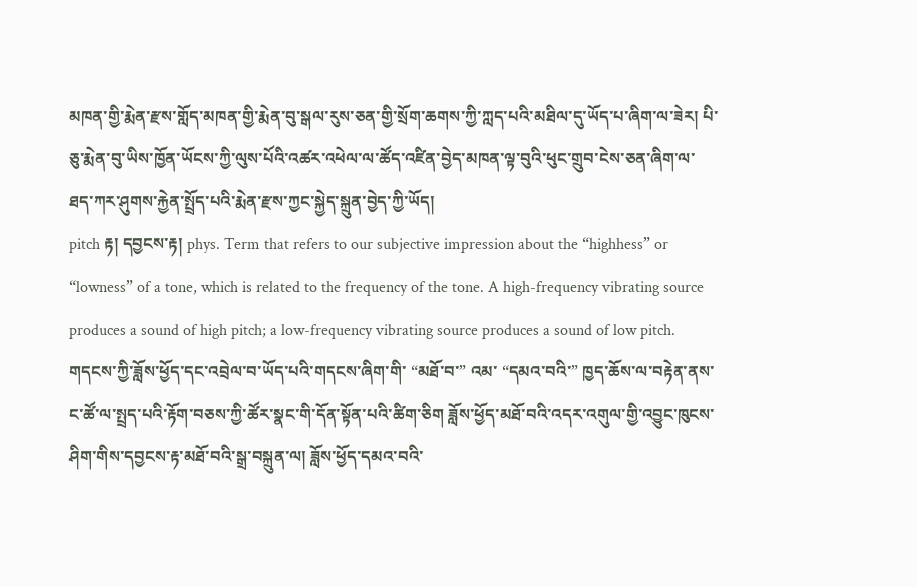མཁན་གྱི་རྨེན་རྫས་གློད་མཁན་གྱི་རྨེན་བུ་སྒལ་རུས་ཅན་གྱི་སྲོག་ཆགས་ཀྱི་ཀླད་པའི་མཐིལ་དུ་ཡོད་པ་ཞིག་ལ་ཟེར། པི་ཅུ་རྨེན་བུ་ཡིས་ཁྱོན་ཡོངས་ཀྱི་ལུས་པོའི་འཚར་འཕེལ་ལ་ཚོད་འཛིན་བྱེད་མཁན་ལྟ་བུའི་ཕུང་གྲུབ་ངེས་ཅན་ཞིག་ལ་ཐད་ཀར་ཤུགས་རྐྱེན་སྤྲོད་པའི་རྨེན་རྫས་ཀྱང་སྐྱེད་སྐྲུན་བྱེད་ཀྱི་ཡོད།
pitch རྟ། དབྱངས་རྟ། phys. Term that refers to our subjective impression about the “highhess” or “lowness” of a tone, which is related to the frequency of the tone. A high-frequency vibrating source produces a sound of high pitch; a low-frequency vibrating source produces a sound of low pitch. གདངས་ཀྱི་ཟློས་ཕྱོད་དང་འབྲེལ་བ་ཡོད་པའི་གདངས་ཞིག་གི་ “མཐོ་བ་” འམ་ “དམའ་བའི་” ཁྱད་ཆོས་ལ་བརྟེན་ནས་ང་ཚོ་ལ་སྤྲད་པའི་རྟོག་བཅས་ཀྱི་ཚོར་སྣང་གི་དོན་སྟོན་པའི་ཚིག་ཅིག ཟློས་ཕྱོད་མཐོ་བའི་འདར་འགུལ་གྱི་འབྱུང་ཁུངས་ཤིག་གིས་དབྱངས་རྟ་མཐོ་བའི་སྒྲ་བསྐྲུན་ལ། ཟློས་ཕྱོད་དམའ་བའི་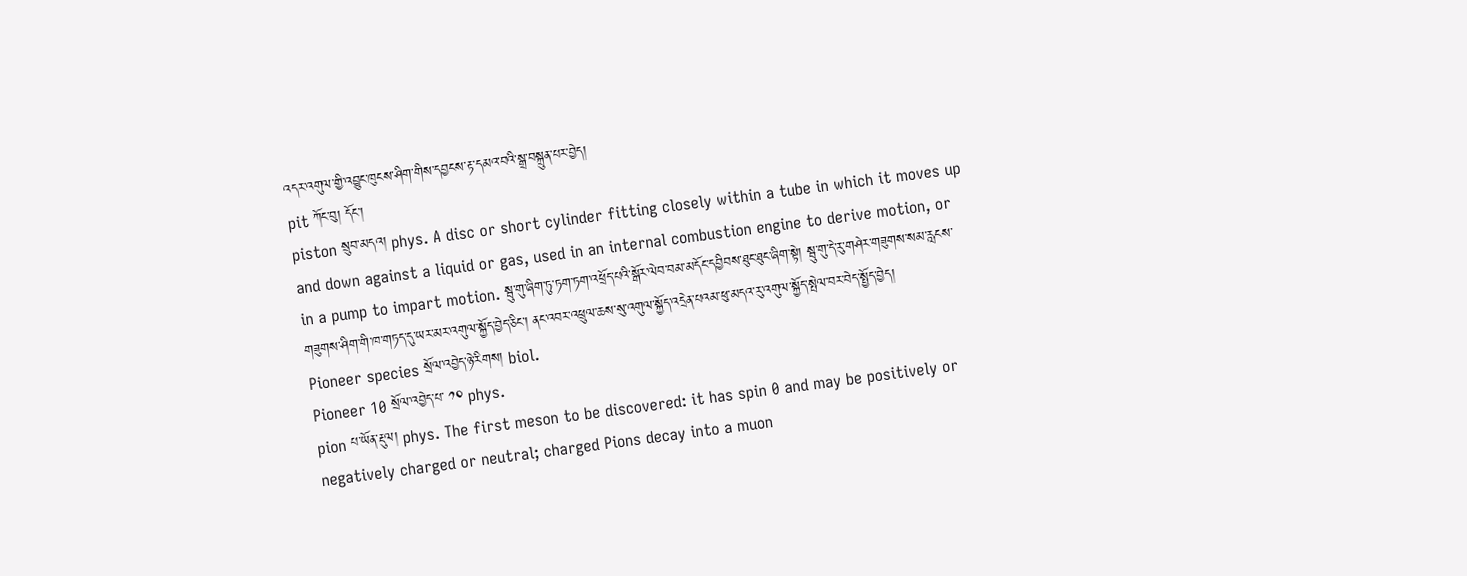འདར་འགུལ་གྱི་འབྱུང་ཁུངས་ཤིག་གིས་དབྱངས་རྟ་དམའ་བའི་སྒྲ་བསྐྲུན་པར་བྱེད།
pit ཀོང་བུ། དོང་།
piston སྲུབ་མདའ། phys. A disc or short cylinder fitting closely within a tube in which it moves up and down against a liquid or gas, used in an internal combustion engine to derive motion, or in a pump to impart motion. སྦུ་གུ་ཞིག་ཏུ་ཏག་ཏག་འཕྲོད་པའི་སྒོར་ལེབ་བམ་མདོང་དབྱིབས་ཐུང་ཐུང་ཞིག་སྟེ། སྦུ་གུ་དེ་རུ་གཤེར་གཟུགས་སམ་རླངས་གཟུགས་ཤིག་གི་ཁ་གཏད་དུ་ཡར་མར་འགུལ་སྐྱོད་བྱེད་ཅིང་། ནང་འབར་འཕྲུལ་ཆས་སུ་འགུལ་སྐྱོད་འདྲེན་པའམ་ཕུ་མདའ་རུ་འགུལ་སྐྱོད་སྤེལ་བར་བེད་སྤྱོད་བྱེད།
Pioneer species སྲོལ་འབྱེད་ཉེ་རིགས། biol.
Pioneer 10 སྲོལ་འབྱེད་པ་ ༡༠ phys.
pion པ་ཡོན་རྡུལ། phys. The first meson to be discovered: it has spin 0 and may be positively or negatively charged or neutral; charged Pions decay into a muon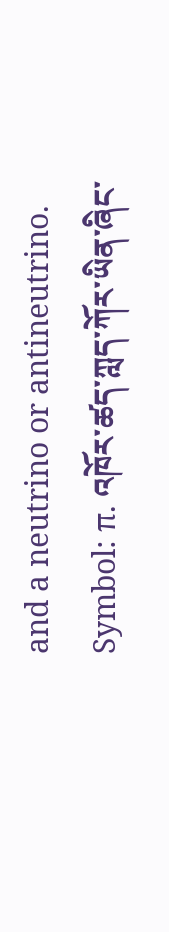and a neutrino or antineutrino. Symbol: π. འཁོར་ཚད་ཀླད་ཀོར་ཡིན་ཞིང་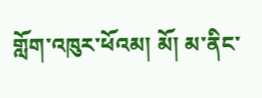གློག་འཁུར་ཕོའམ། མོ། མ་ནིང་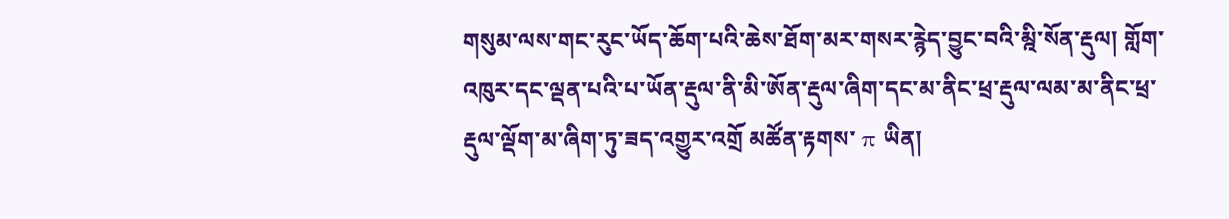གསུམ་ལས་གང་རུང་ཡོད་ཆོག་པའི་ཆེས་ཐོག་མར་གསར་རྙེད་བྱུང་བའི་མྰི་སོན་རྡུལ། གློག་འཁུར་དང་ལྡན་པའི་པ་ཡོན་རྡུལ་ནི་མི་ཨོན་རྡུལ་ཞིག་དང་མ་ནིང་ཕྲ་རྡུལ་ལམ་མ་ནིང་ཕྲ་རྡུལ་ལྡོག་མ་ཞིག་ཏུ་ཟད་འགྱུར་འགྲོ མཚོན་རྟགས་ π ཡིན།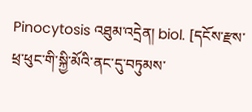Pinocytosis འཐུམ་འདྲེན། biol. [དངོས་རྫས་ཕྲ་ཕུང་གི་སྐྱི་མོའི་ནང་དུ་བཏུམས་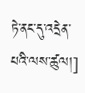ཏེ་ནང་དུ་འདྲེན་པའི་ལས་ཚུལ།]